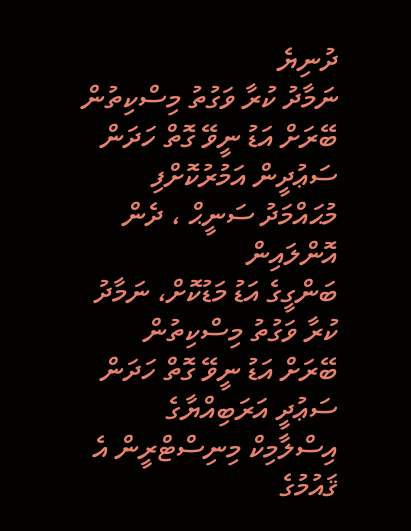ދުނިޔެ
ނަމާދު ކުރާ ވަގުތު މިސްކިތުން ބޭރަށް އަޑު ނީވޭ ގޮތް ހަދަން ސަޢުދީން އަމުރުކޮށްފި
މުޙައްމަދު ސަނީޙް ، ދެން އޮންލައިން
ބަންގީގެ އަޑު މަޑުކޮށް، ނަމާދު ކުރާ ވަގުތު މިސްކިތުން ބޭރަށް އަޑު ނީވޭ ގޮތް ހަދަން ސަޢުދީ އަރަބިއްޔާގެ އިސްލާމިކް މިނިސްޓްރީން އެ ޤައުމުގެ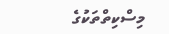މިސްކިތްތަކުގެ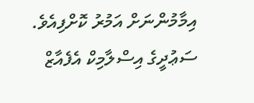އިމާމުންނަށް އަމުރު ކޮށްފިއެވެ.
ސަޢުދީގެ އިސްލާމިކް އެފެއާޒް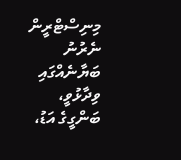މިނިސްޓްރީން ނެރުނު ބަޔާނެއްގައި ވިދާޅުވީ، ބަންގީގެ އަޑު،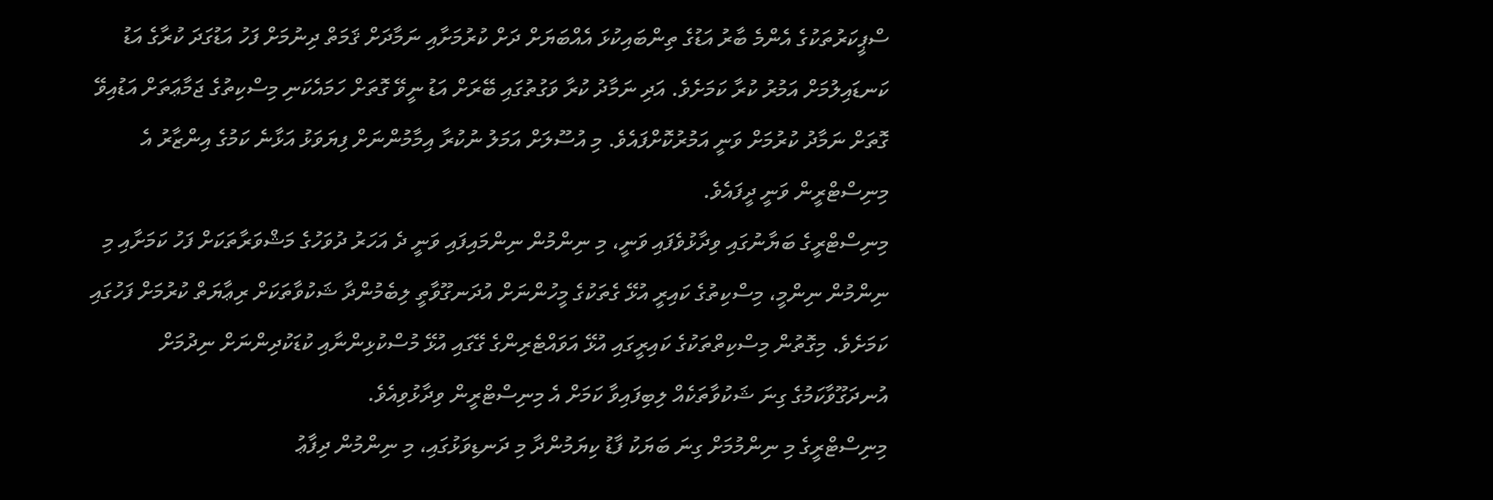ސްޕީކަރުތަކުގެ އެންމެ ބާރު އަޑުގެ ތިންބައިކުޅަ އެއްބަޔަށް ދަށް ކުރުމަށާއި ނަމާދަށް ޤަމަތް ދިނުމަށް ފަހު އަޑުގަދަ ކުރާގެ އަޑު ކަނޑައިލުމަށް އަމުރު ކުރާ ކަމަށެވެ. އަދި ނަމާދު ކުރާ ވަގުތުގައި ބޭރަށް އަޑު ނީވޭ ގޮތަށް ހަމައެކަނި މިސްކިތުގެ ޖަމާޢަތަށް އަޑުއިވޭ ގޮތަށް ނަމާދު ކުރުމަށް ވަނީ އަމުރުކޮށްފައެވެ. މި އުސޫލަށް އަމަލު ނުކުރާ އިމާމުންނަށް ފިޔަވަޅު އަޅާނެ ކަމުގެ އިންޒާރު އެ މިނިސްޓްރީން ވަނީ ދީފައެވެ.
މިނިސްޓްރީގެ ބަޔާނުގައި ވިދާޅުވެފައި ވަނީ، މި ނިންމުން ނިންމައިފައި ވަނީ ދެ އަހަރު ދުވަހުގެ މަޝްވަރާތަކަށް ފަހު ކަމަށާއި މި ނިންމުން ނިންމީ، މިސްކިތުގެ ކައިރީ އުޅޭ ގެތަކުގެ މީހުންނަށް އުދަނގޫވާތީ ލިބެމުންދާ ޝަކުވާތަކަށް ރިޢާޔަތް ކުރުމަށް ފަހުގައި ކަމަށެވެ. މިގޮތުން މިސްކިތްތަކުގެ ކައިރީގައި އުޅޭ އަވައްޓެރިންގެ ގޭގައި އުޅޭ މުސްކުޅިންނާއި ކުޑަކުދިންނަށް ނިދުމަށް އުނދަގޫވާކަމުގެ ގިނަ ޝަކުވާތަކެއް ލިބިފައިވާ ކަމަށް އެ މިނިސްޓްރީން ވިދާޅުވިއެވެ.
މިނިސްޓްރީގެ މި ނިންމުމަށް ގިނަ ބަޔަކު ފާޑު ކިޔަމުންދާ މި ދަނޑިވަޅުގައި، މި ނިންމުން ދިފާޢު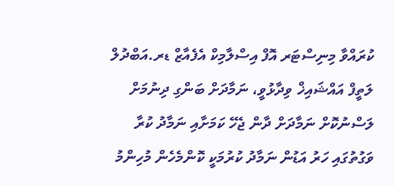ކުރައްވާ މިނިސްޓަރ އޮފް އިސްލާމިކް އެފެއާޒް ޑރ.އަބްދުލް ލަތީފް އައްޝައިޚް ވިދާޅުވީ، ނަމާދަށް ބަންގި ދިނުމަށް ލަސްނުކޮށް ނަމާދަށް ދާން ޖެހޭ ކަމަށާއި ނަމާދު ކުރާ ވަގުތުގައި ހަރު އަޑުން ނަމާދު ކުރުމަކީ ކޮންމެހެން މުހިންމު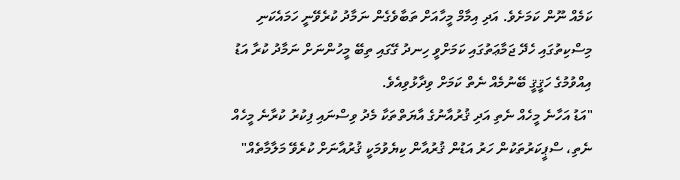ކަމެއް ނޫން ކަމަށެވެ. އަދި އިމާމް މީހާއަށް ތަބާވެގެން ނަމާދު ކުރެވޭނީ ހަމައެކަނި މިސްކިތުގައި ހެދޭ ޖަމާޢަތުގައި ކަމަށްވީ ހިނދު ގޭގައި ތިބޭ މީހުންނަށް ނަމާދު ކުރާ އަޑު އިއްވުމުގެ ހަޤީޤީ ބޭނުމެއް ނެތް ކަމަށް ވިދާޅުވިއެވެ.
"އަޑު އަހާނެ މީހެއް ނެތި އަދި ޤުރުއާނުގެ އާޔަތްތަކާ މެދު ވިސްނައި ފިކުރު ކުރާނެ މީހެއް ނެތި، ސްޕީކަރުތަކުން ހަރު އަޑުން ޤުރުއާން ކިޔެވުމަކީ ޤުރުއާނަށް ކުރެވޭ މަލާމާތެއް"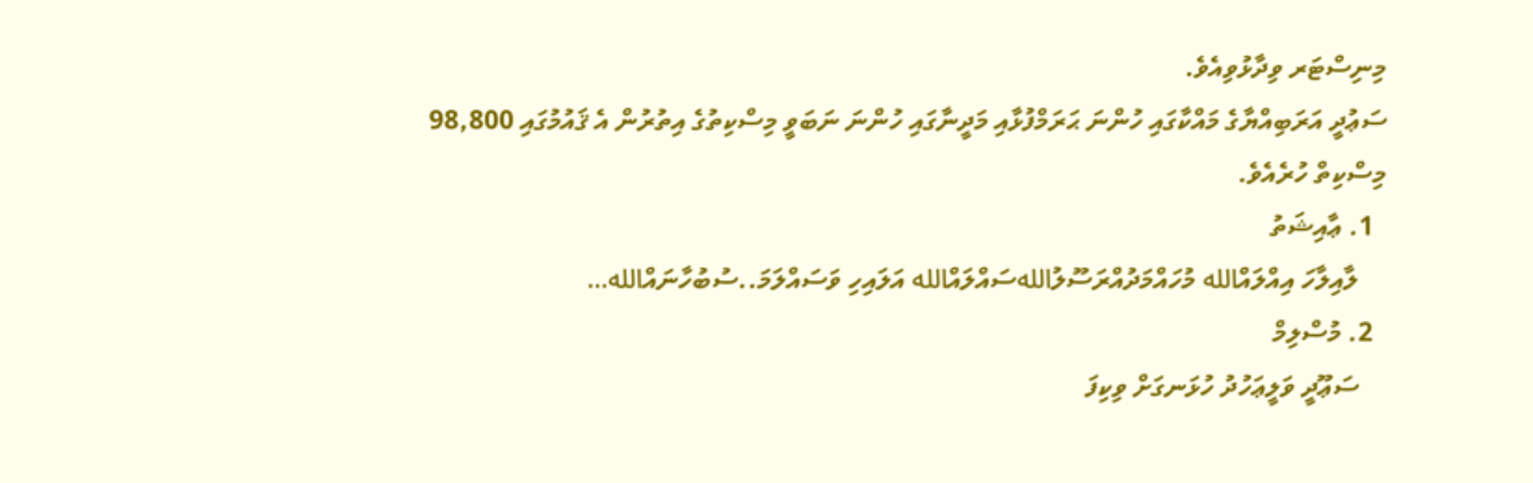މިނިސްޓަރ ވިދާޅުވިއެވެ.
ސަޢުދީ އަރަބިއްޔާގެ މައްކާގައި ހުންނަ ޙަރަމްފުޅާއި މަދީނާގައި ހުންނަ ނަބަވީ މިސްކިތުގެ އިތުރުން އެ ޤައުމުގައި 98,800 މިސްކިތް ހުރެއެވެ.
  1. ޢާއިޝަތު
    ލާއިލާހަ އިއްލައްالله މުހައްމަދުއްރަސޫލުاللهސައްލައްالله އަލައިހި ވަސައްލަމަ..ސުބުހާނައްالله…
  2. މުސްލިމް
    ސަޢޫދީ ވަލީޢަހުދު ހުޅަނގަށް ވިކިފަ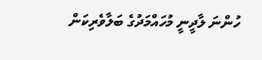ހުންނަ ލާދީނީ މުހައްމަދުގެ ބަލާވެރިކަން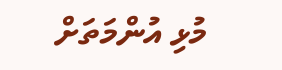މުޅި އުންމަތަށް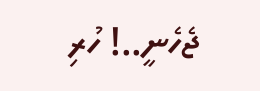ޖެހެނީ..! ހުރި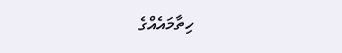ހިތާމައެއްގެ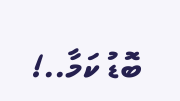ބޮޑު ކަމާ..!